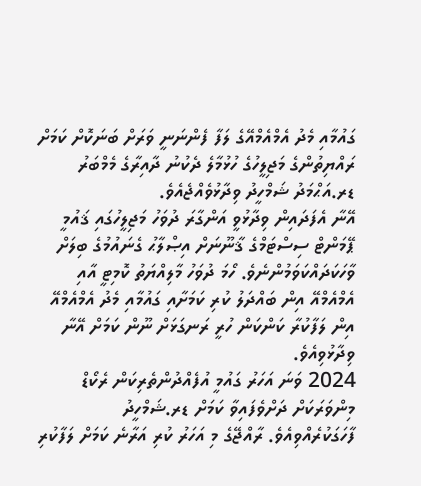ގައުމާއި މެދު އެމްއެމްއޭގެ ލަފާ ފެންނަނީ ވަރަށް ބަނަކޮށް ކަމަށް ރައްޔިތުންގެ މަޖިލީހުގެ ހުޅުމާލެ ދެކުނު ދާއިރާގެ މެމްބަރު ޑރ.އަޙްމަދު ޝަމްހީދު ވިދާޅުވެއްޖެއެވެ.
އޭނާ އެފަދައިން ވިދާޅުވީ އަންގާރަ ދުވަހު މަޖިލީހުގައި ޤައުމީ ޕޭމަންޓް ސިސްޓަމްގެ ޤާނޫނަށް އިޞްލާޙު ގެނައުމުގެ ބިލަށް ވާހަކަދައްކަވަމުންނެވެ. ހޯމަ ދުވަހު މާލިއްޔަތު ކޮމިޓީ އާއި އެމްއެމްއޭ އިން ބައްދަލު ކުރި ކަމަށާއި ގައުމާއި މެދު އެމްއެމްއޭ އިން ލަފާކުރާ ކަންކަން ހުރީ ރަނގަޅަށް ނޫން ކަމަށް އޭނާ ވިދާޅުވިއެވެ.
2024 ވަނަ އަހަރު ގައުމީ އުފެއްދުންތެރިކަން ރެކޯޑް މިންވަރަކަށް ދަށްވެފައިވާ ކަމަށް ޑރ.ޝަމްހީދު ފާހަގަކުރެއްވިއެވެ. ރާއްޖޭގެ މި އަހަރު ކުރި އަރާނެ ކަމަށް ލަފާކުރި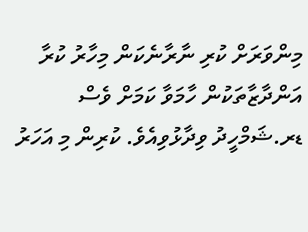މިންވަރަށް ކުރި ނާރާނެކަން މިހާރު ކުރާ އަންދާޒާތަކުން ހާމަވާ ކަމަށް ވެސް ޑރ.ޝަމްހީދު ވިދާޅުވިއެވެ. ކުރިން މި އަހަރު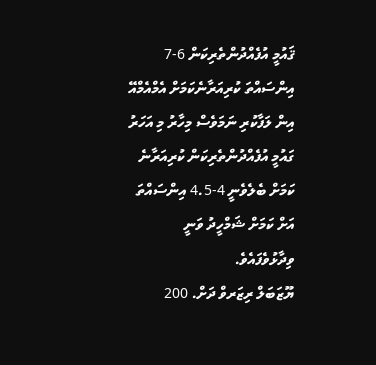ޤައުމީ އުފެއްދުންތެރިކަން 6-7 އިންސައްތަ ކުރިއަރާނެކަމަށް އެމްއެމްއޭ އިން ލަފާކުރި ނަމަވެސް މިހާރު މި އަހަރު ގައުމީ އުފެއްދުންތެރިކަން ކުރިއަރާނެ ކަމަށް ބެލެވެނީ 4-4.5 އިންސައްތަ އަށް ކަމަށް ޝަމްހީދު ވަނީ ވިދާޅުވެފައެވެ.
ޔޫޒަބަލް ރިޒަރވް ދަށް. 200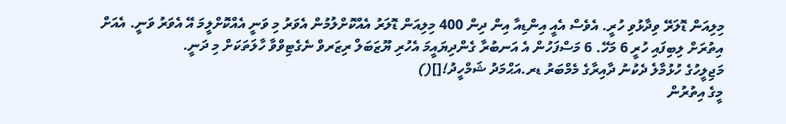މިލިއަން ޑޮލަރޭ ވިދާޅުވި ހުރީ. އެވެސް އެއީ އިންޑިއާ އިން ދިން 400 މިލިއަން ޑޮލަރު އެއްކޮށްލުމުން އެވަރު މި ވަނީ އެއްކޮށްލީމަ އޭ އެވަރު ވަނީ. އެއަށް އިތުރަށް ލިބިފައި ހުރީ 6 މަހޭ. 6 މަސްފަހުން އެ އަނބުރާ ގެންދިޔައީމަ އެހުރި ޔޫޒަބަލް ރިޒަރވް ނެގެޓިވްވާ ހާލަތަކަށް މި ދަނީ.
މަޖިލީހުގެ ހުޅުމާލެ ދެކުނު ދާއިރާގެ މެމްބަރު ޑރ.އަޙްމަދު ޝަމްހީދު![]()
މީގެ އިތުރުން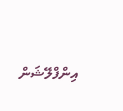އިންފްލޭޝަން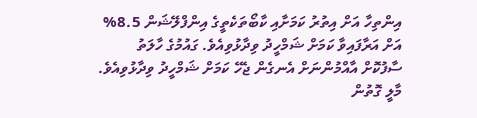އިންތިހާ އަށް އިތުރު ކަމަށާއި ކާބޯތަކެތީގެ އިންފްލޭޝަން 8.5% އަށް އަރާފައިވާ ކަމަށް ޝަމްހީދު ވިދާޅުވިއެވެ. ގައުމުގެ ހާލަތު ސާފުކޮށް އާއްމުންނަށް އެނގެން ޖެހޭ ކަމަށް ޝަމްހީދު ވިދާޅުވިއެވެ. މާލީ ގޮތުން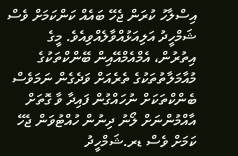އިސްލާހު ކުރަން ޖެހޭ ބައެއް ކަންކަމަށް ވެސް ޝަމްހީދު އަލިއަޅުއްވާލެއްވިއެވެ. މީގެ އިތުރުން، އެމްއެމްއޭއިން ބޭންކްތަކުގެ މުއާމަލާތުތަކުގެ ތެރެއަށް ވަދެގެން ނަމަވެސް ބެންކްތަކަށް ނުހައްގުން ފައިދާ ވާ ގޮތަށް އާއްމުންނަށް ލޯނު ދިނުން ހުއްޓުވަން ޖެހޭ ކަމަށް ވެސް ޑރ.ޝަމްހީދު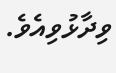ވިދާޅުވިއެވެ.